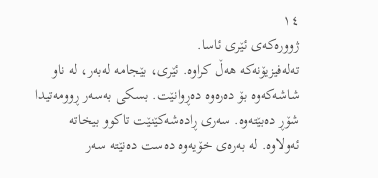١٤
ژوورەکەی ئێری ئاسا.
تەلەفیزیۆنەکە هەڵ کراوە. ئێری، بێجامە لەبەر، لە ناو شاشەکەوە بۆ دەرەوە دەڕوانێت. بسکی بەسەر ڕوومەتیدا شۆڕ دەبێتەوە. سەری ڕادەشەکێنێت تاکوو بیخاتە ئەولاوە. لە بەرەی خۆیەوە دەست دەنێتە سەر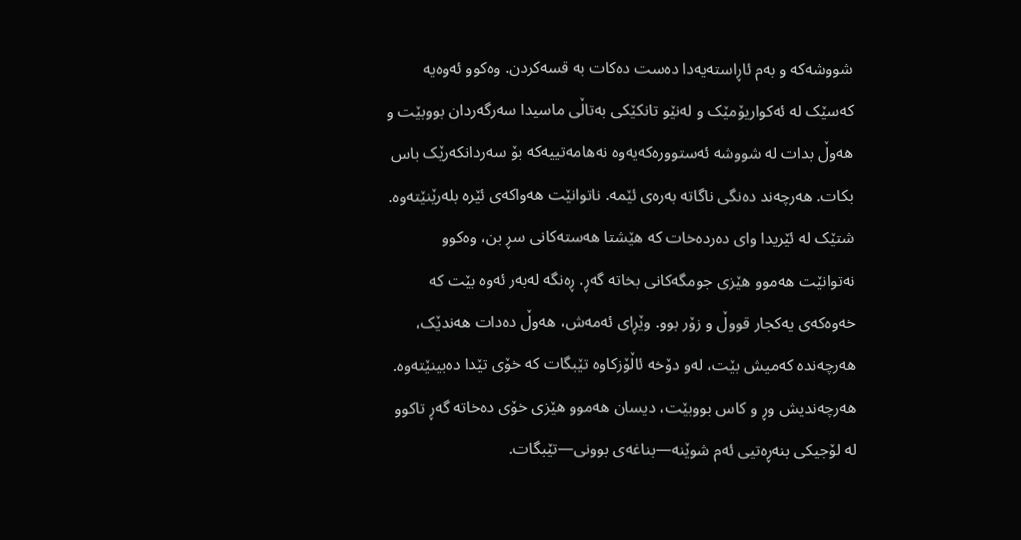شووشەکە و بەم ئاڕاستەیەدا دەست دەکات بە قسەکردن. وەکوو ئەوەیە کەسێک لە ئەکواریۆمێک و لەنێو تانکێکی بەتاڵی ماسیدا سەرگەردان بووبێت و هەوڵ بدات لە شووشە ئەستوورەکەیەوە نەهامەتییەکە بۆ سەردانکەرێک باس بکات. هەرچەند دەنگی ناگاتە بەرەی ئێمە. ناتوانێت هەواکەی ئێرە بلەرێنێتەوە.
شتێک لە ئێریدا وای دەردەخات کە هێشتا هەستەکانی سڕ بن، وەکوو نەتوانێت هەموو هێزی جومگەکانی بخاتە گەڕ. ڕەنگە لەبەر ئەوە بێت کە خەوەکەی یەکجار قووڵ و زۆر بوو. وێڕای ئەمەش، هەوڵ دەدات هەندێک، هەرچەندە کەمیش بێت، لەو دۆخە ئاڵۆزکاوە تێبگات کە خۆی تێدا دەبینێتەوە. هەرچەندیش وڕ و کاس بووبێت، دیسان هەموو هێزی خۆی دەخاتە گەڕ تاکوو لە لۆجیکی بنەڕەتیی ئەم شوێنە—بناغەی بوونی—تێبگات.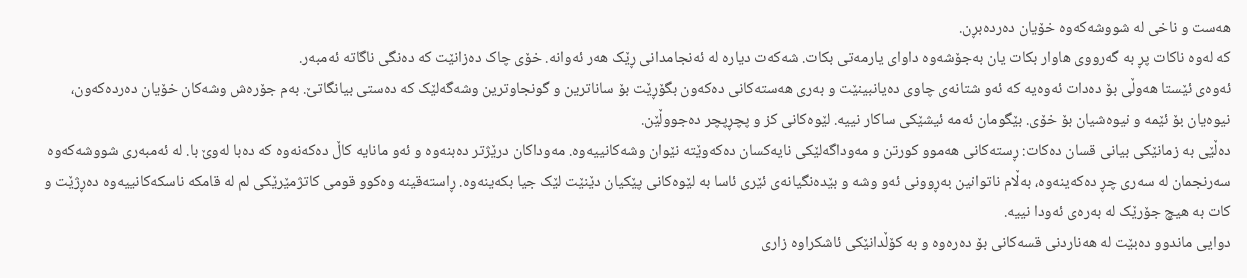هەست و ناخی لە شووشەکەوە خۆیان دەردەبڕن.
کە لەوە ناکات پڕ بە گەرووی هاوار بکات یان بەجۆشەوە داوای یارمەتی بکات. شەکەت دیارە لە ئەنجامدانی ڕێک هەر ئەوانە. خۆی چاک دەزانێت کە دەنگی ناگاتە ئەمبەر.
ئەوەی ئێستا هەوڵی بۆ دەدات ئەوەیە کە ئەو شتانەی چاوی دەیانبینێت و بەری هەستەکانی دەکەون بگۆڕێت بۆ ساناترین و گونجاوترین وشەگەلێک کە دەستی بیانگاتێ. بەم جۆرەش وشەکان خۆیان دەردەکەون، نیوەیان بۆ ئێمە و نیوەشیان بۆ خۆی. بێگومان ئەمە ئیشێکی ساکار نییە. لێوەکانی کز و پچڕپچر دەجووڵێن.
دەڵێی بە زمانێکی بیانی قسان دەکات: ڕستەکانی هەموو کورتن و مەوداگەلێکی نایەکسان دەکەوێتە نێوان وشەکانییەوە. مەوداکان درێژتر دەبنەوە و ئەو مانایە کاڵ دەکەنەوە کە دەبا لەوێ با. لە ئەمبەری شووشەکەوە سەرنجمان لە سەری چڕ دەکەینەوە، بەڵام ناتوانین بەڕوونی ئەو وشە و بێدەنگیانەی ئێری ئاسا بە لێوەکانی پێکیان دێنێت لێک جیا بکەینەوە. ڕاستەقینە وەکوو قومی کاتژمێرێکی لم لە قامکە ناسکەکانییەوە دەڕژێت و کات بە هیچ جۆرێک لە بەرەی ئەودا نییە.
دوایی ماندوو دەبێت لە هەناردنی قسەکانی بۆ دەرەوە و بە کۆڵدانێکی ئاشکراوە زاری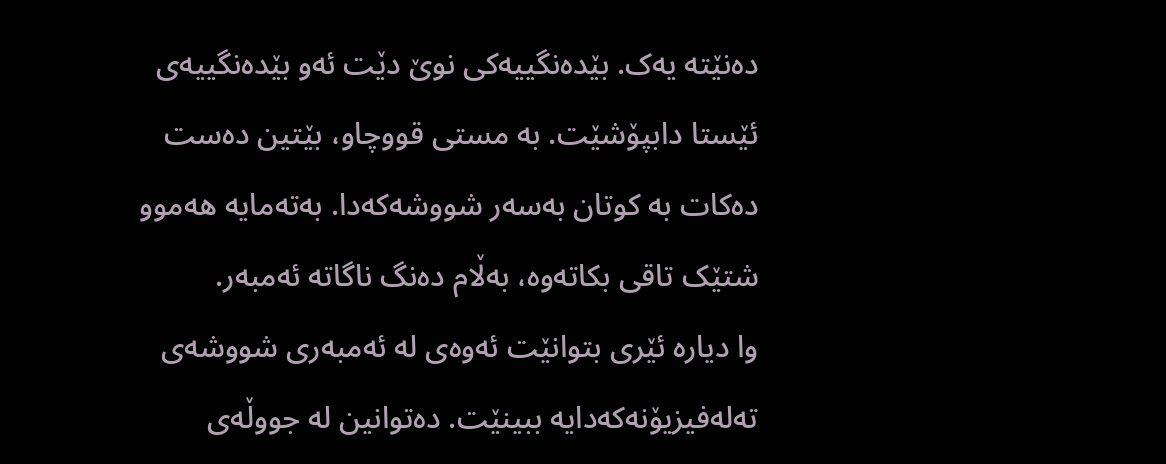دەنێتە یەک. بێدەنگییەکی نوێ دێت ئەو بێدەنگییەی ئێستا دابپۆشێت. بە مستی قووچاو، بێتین دەست دەکات بە کوتان بەسەر شووشەکەدا. بەتەمایە هەموو شتێک تاقی بکاتەوە، بەڵام دەنگ ناگاتە ئەمبەر.
وا دیارە ئێری بتوانێت ئەوەی لە ئەمبەری شووشەی تەلەفیزیۆنەکەدایە ببینێت. دەتوانین لە جووڵەی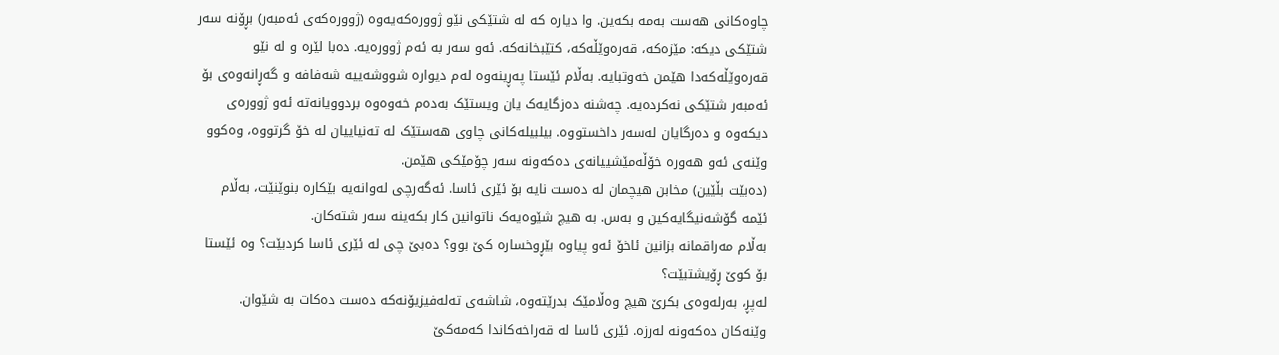چاوەکانی هەست بەمە بکەین. وا دیارە کە لە شتێکی نێو ژوورەکەیەوە (ژوورەکەی ئەمبەر) بڕۆنە سەر شتێکی دیکە: مێزەکە، قەرەوێڵەکە، کتێبخانەکە. ئەو سەر بە ئەم ژوورەیە. دەبا لێرە و لە نێو قەرەوێڵەکەدا هێمن خەوتبایە. بەڵام ئێستا پەڕینەوە لەم دیوارە شووشەییە شەفافە و گەڕانەوەی بۆ ئەمبەر شتێکی نەکردەیە. چەشنە دەزگایەک یان ویستێک بەدەم خەوەوە بردوویانەتە ئەو ژوورەی دیکەوە و دەرگایان لەسەر داخستووە. بیلبیلەکانی چاوی هەستێک لە تەنیاییان لە خۆ گرتووە، وەکوو وێنەی ئەو هەورە خۆڵەمێشییانەی دەکەونە سەر چۆمێکی هێمن.
(دەبێت بڵێین) مخابن هیچمان لە دەست نایە بۆ ئێری ئاسا. ئەگەرچی لەوانەیە بێکارە بنوێنێت، بەڵام ئێمە گۆشەنیگایەکین و بەس. بە هیچ شێوەیەک ناتوانین کار بکەینە سەر شتەکان.
بەڵام مەراقمانە بزانین ئاخۆ ئەو پیاوە بێڕوخسارە کێ بوو؟ دەبێ چی لە ئێری ئاسا کردبێت؟ وە ئێستا بۆ کوێ ڕۆیشتبێت؟
لەپڕ، بەرلەوەی بکرێ هیچ وەڵامێک بدرێتەوە، شاشەی تەلەفیزیۆنەکە دەست دەکات بە شێوان. وێنەکان دەکەونە لەرزە. ئێری ئاسا لە قەراخەکاندا کەمەکێ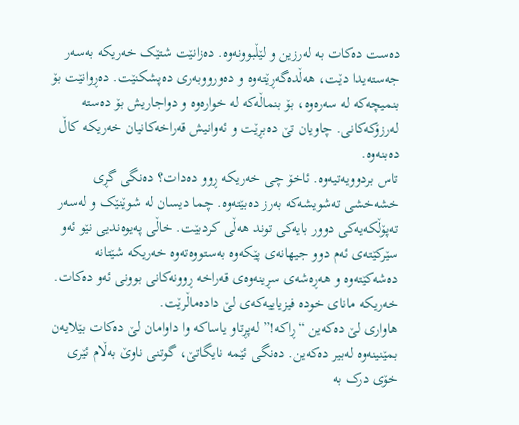دەست دەکات بە لەرزین و لێڵبوونەوە. دەزانێت شتێک خەریکە بەسەر جەستەیدا دێت، هەڵدەگەڕێتەوە و دەورووبەری دەپشکنێت. دەڕوانێت بۆ بنمیچەکە لە سەرەوە، بۆ بنماڵەکە لە خوارەوە و دواجاریش بۆ دەستە لەرزۆکەکانی. چاویان تێ دەبڕێت و ئەوانیش قەراخەکانیان خەریکە کاڵ دەبنەوە.
تاس بردوویەتیەوە. ئاخۆ چی خەریکە ڕوو دەدات؟ دەنگی گڕی خشەخشی تەشویشەکە بەرز دەبێتەوە. چما دیسان لە شوێنێک و لەسەر تەپۆڵکەیەکی دوور بایەکی توند هەڵی کردبێت. خاڵی پەیوەندیی نێو ئەو سێرکێتەی ئەم دوو جیهانەی پێکەوە بەستووەتەوە خەریکە شێتانە دەشەکێتەوە و هەڕەشەی سڕینەوەی قەراخە ڕوونەکانی بوونی ئەو دەکات. خەریکە مانای خودە فیزیاییەکەی لێ دادەماڵرێت.
هاواری لێ دەکەین “ڕاکە!” لەپڕتاو یاساکە وا داوامان لێ دەکات بێلایەن بمێنینەوە لەبیر دەکەین. دەنگی ئێمە نایگاتێ، گوتنی ناوێ بەڵام ئێری خۆی درک بە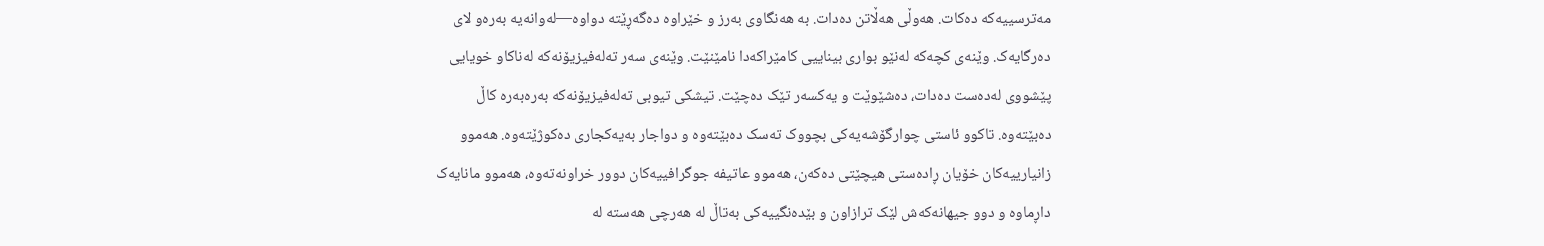مەترسییەکە دەکات. هەوڵی هەڵاتن دەدات. بە هەنگاوی بەرز و خێراوە دەگەڕێتە دواوە—لەوانەیە بەرەو لای دەرگایەک. وێنەی کچەکە لەنێو بواری بیناییی کامێراکەدا نامێنێت. وێنەی سەر تەلەفیزیۆنەکە لەناکاو خویایی پێشووی لەدەست دەدات، دەشێوێت و یەکسەر تێک دەچێت. تیشکی تیوبی تەلەفیزیۆنەکە بەرەبەرە کاڵ دەبێتەوە. تاکوو ئاستی چوارگۆشەیەکی بچووک تەسک دەبێتەوە و دواجار بەیەکجاری دەکوژێتەوە. هەموو زانیارییەکان خۆیان ڕادەستی هیچێتی دەکەن، هەموو عاتیفە جوگرافییەکان دوور خراونەتەوە، هەموو مانایەک داڕماوە و دوو جیهانەکەش لێک ترازاون و بێدەنگییەکی بەتاڵ لە هەرچی هەستە لە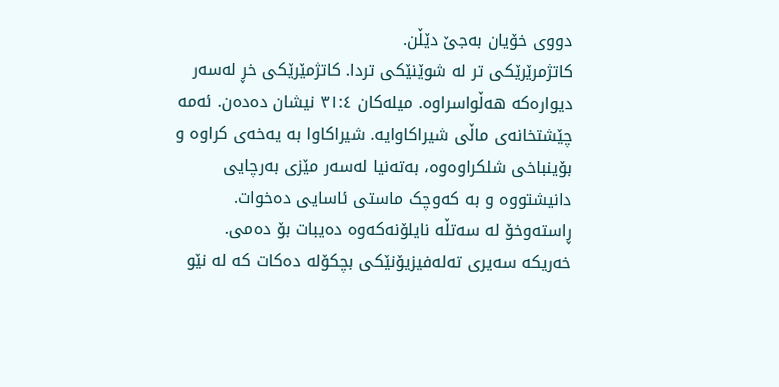دووی خۆیان بەجێ دێڵن.
کاتژمرێرێکی تر لە شوێنێکی تردا. کاتژمێرێکی خڕ لەسەر دیوارەکە هەڵواسراوە. میلەکان ٣١:٤ نیشان دەدەن. ئەمە چێشتخانەی ماڵی شیراکاوایە. شیراکاوا بە یەخەی کراوە و بۆینباخی شلکراوەوە، بەتەنیا لەسەر مێزی بەرچایی دانیشتووە و بە کەوچک ماستی ئاسایی دەخوات. ڕاستەوخۆ لە سەتڵە نایلۆنەکەوە دەیبات بۆ دەمی.
خەریکە سەیری تەلەفیزیۆنێکی بچکۆلە دەکات کە لە نێو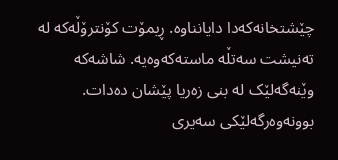چێشتخانەکەدا دایانناوە. ڕیمۆت کۆنترۆڵەکە لە تەنیشت سەتڵە ماستەکەوەیە. شاشەکە وێنەگەلێک لە بنی زەریا پێشان دەدات. بوونەوەرگەلێکی سەیری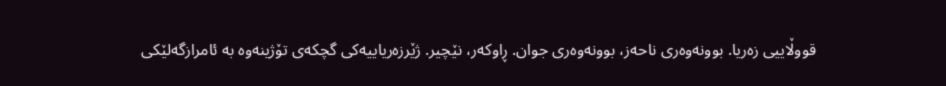قووڵاییی زەریا. بوونەوەری ناحەز، بوونەوەری جوان. ڕاوکەر، نێچیر. ژێرزەریاییەکی گچکەی تۆژینەوە بە ئامرازگەلێکی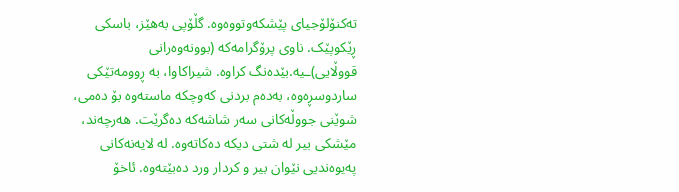تەکنۆلۆجیای پێشکەوتووەوە. گڵۆپی بەهێز، باسکی ڕێکوپێک. ناوی پرۆگرامەکە (بوونەوەرانی قووڵایی)ـیە.بێدەنگ کراوە. شیراکاوا، بە ڕوومەتێکی ساردوسڕەوە، بەدەم بردنی کەوچکە ماستەوە بۆ دەمی، شوێنی جووڵەکانی سەر شاشەکە دەگرێت. هەرچەند، مێشکی بیر لە شتی دیکە دەکاتەوە. لە لایەنەکانی پەیوەندیی نێوان بیر و کردار ورد دەبێتەوە. ئاخۆ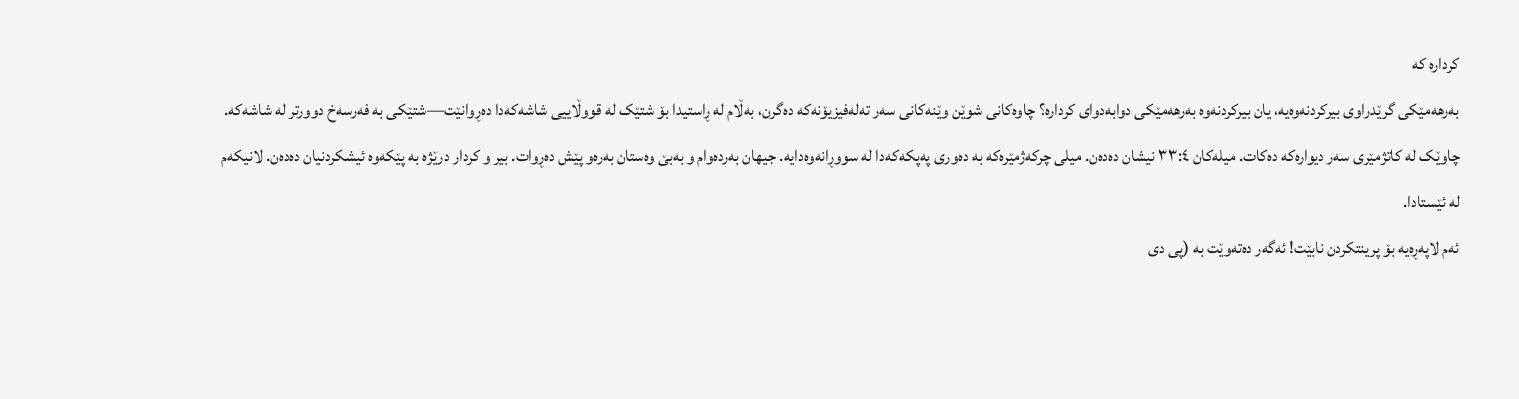کردارە کە
بەرهەمێکی گرێدراوی بیرکردنەوەیە، یان بیرکردنەوە بەرهەمێکی دوابەدوای کردارە؟ چاوەکانی شوێن وێنەکانی سەر تەلەفیزیۆنەکە دەگرن، بەڵام لە ڕاستیدا بۆ شتێک لە قووڵاییی شاشەکەدا دەڕوانێت—شتێکی بە فەرسەخ دوورتر لە شاشەکە.
چاوێک لە کاتژمێری سەر دیوارەکە دەکات. میلەکان ٣٣:٤ نیشان دەدەن. میلی چرکەژمێرەکە بە دەوری پەپکەکەدا لە سووڕانەوەدایە. جیهان بەردەوام و بەبێ وەستان بەرەو پێش دەڕوات. بیر و کردار درێژە بە پێکەوە ئیشکردنیان دەدەن. لانیکەم لە ئێستادا.
ئەم لاپەڕەیە بۆ پرینتکردن نابێت! ئەگەر دەتەوێت بە (پی دی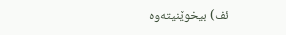ئف) بیخوێنیتەوە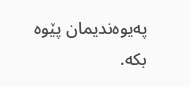پەیوەندیمان پێوە بکە.